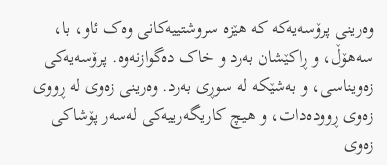وەرینی پرۆسەیەکە کە هێزە سروشتییەکانی وەک ئاو، با، سەهۆڵ، و ڕاکێشان بەرد و خاک دەگوازنەوە. پرۆسەیەکی زەویناسی، و بەشێکە لە سوڕی بەرد. وەرینی زەوی لە ڕووی زەوی ڕوودەدات، و هیچ کاریگەرییەکی لەسەر پۆشاکی زەوی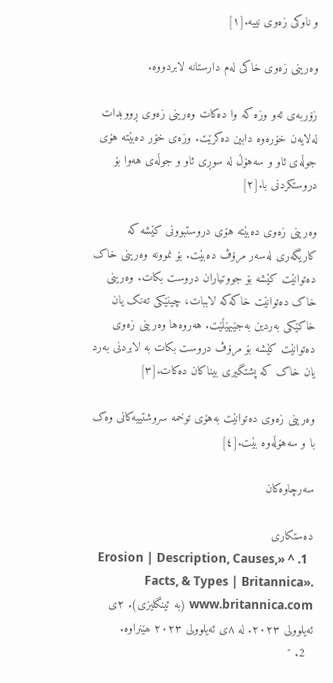و ناوکی زەوی نییە.[١]

وەرینی زەوی خاکی لەم دارستانە لابردووە.

زۆربەی ئەو وزە کە وا دەکات وەرینی زەوی ڕووبدات لەلایەن خۆرەوە دابین دەکرێت. وزەی خۆر دەبێتە هۆی جوڵەی ئاو و سەهۆڵ لە سوڕی ئاو و جوڵەی هەوا بۆ دروستکردنی با.[٢]

وەرینی زەوی دەبێتە هۆی دروستبوونی کێشە کە کاریگەری لەسەر مرۆڤ دەبێت. بۆ نموونە وەرینی خاک دەتوانێت کێشە بۆ جووتیاران دروست بکات. وەرینی خاک دەتوانێت خاکەکە لاببات، چینێکی تەنک یان خاکێکی بەردین بەجێبهێڵێت. هەروەها وەرینی زەوی دەتوانێت کێشە بۆ مرۆڤ دروست بکات بە لابردنی بەرد یان خاک کە پشتگیری بیناکان دەکات.[٣]

وەرینی زەوی دەتوانێت بەهۆی توخمە سروشتییەکانی وەک با و سەهۆڵەوە بێت.[٤]

سەرچاوەکان

دەستکاری
  1. ^ «Erosion | Description, Causes, Facts, & Types | Britannica». www.britannica.com (بە ئینگلیزی). ٢ی ئەیلوولی ٢٠٢٣. لە ٨ی ئەیلوولی ٢٠٢٣ ھێنراوە.
  2. ^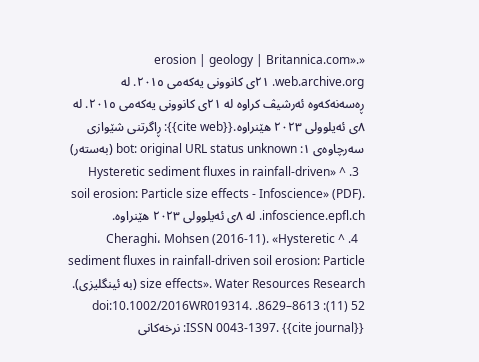«erosion | geology | Britannica.com». web.archive.org. ٢١ی کانوونی یەکەمی ٢٠١٥. لە ڕەسەنەکەوە ئەرشیڤ کراوە لە ٢١ی کانوونی یەکەمی ٢٠١٥. لە ٨ی ئەیلوولی ٢٠٢٣ ھێنراوە.{{cite web}}: ڕاگرتنی شێوازی سەرچاوەی ١: bot: original URL status unknown (بەستەر)
  3. ^ «Hysteretic sediment fluxes in rainfall-driven soil erosion: Particle size effects - Infoscience» (PDF). infoscience.epfl.ch. لە ٨ی ئەیلوولی ٢٠٢٣ ھێنراوە.
  4. ^ Cheraghi، Mohsen (2016-11). «Hysteretic sediment fluxes in rainfall‐driven soil erosion: Particle size effects». Water Resources Research (بە ئینگلیزی). 52 (11): 8613–8629. doi:10.1002/2016WR019314. ISSN 0043-1397. {{cite journal}}: نرخەکانی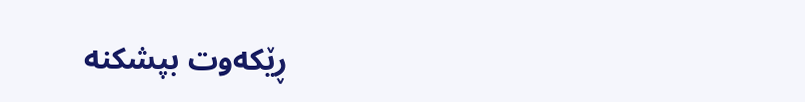ڕێکەوت بپشکنە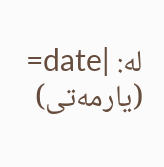لە: |date= (یارمەتی)